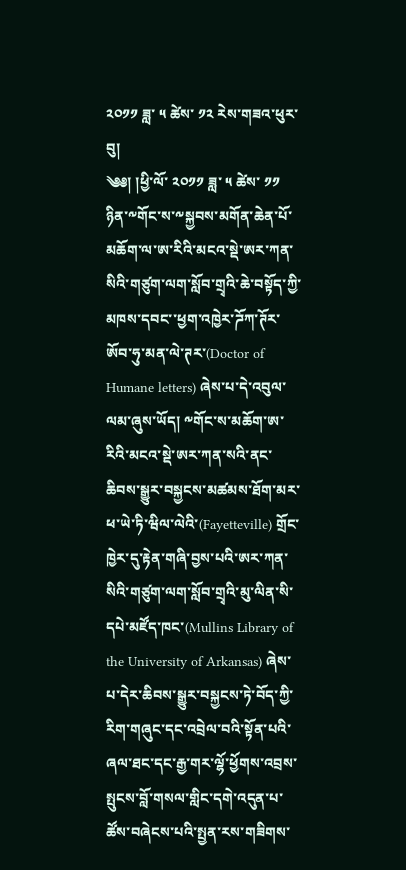༢༠༡༡ ཟླ་ ༥ ཚེས་ ༡༢ རེས་གཟའ་ཕུར་བུ།
༄༅། །ཕྱི་ལོ་ ༢༠༡༡ ཟླ་ ༥ ཚེས་ ༡༡ ཉིན་༸གོང་ས་༸སྐྱབས་མགོན་ཆེན་པོ་མཆོག་ལ་ཨ་རིའི་མངའ་སྡེ་ཨར་ཀན་སིའི་གཙུག་ལག་སློབ་གྲྭའི་ཆེ་བསྟོད་ཀྱི་མཁས་དབང་་ཕྱག་འཁྱེར་ཌོཀ་ཊོར་ཨོབ་ཧུ་མན་ལེ་ཊར་(Doctor of Humane letters) ཞེས་པ་དེ་འབུལ་ལམ་ཞུས་ཡོད། ༸གོང་ས་མཆོག་ཨ་རིའི་མངའ་སྡེ་ཨར་ཀན་སའི་ནང་ཆིབས་སྒྱུར་བསྐྱངས་མཚམས་ཐོག་མར་ཕ་ཡེ་ཏི་ཝིལ་ལེའི་(Fayetteville) གྲོང་ཁྱེར་དུ་རྟེན་གཞི་བྱས་པའི་ཨར་ཀན་སིའི་གཙུག་ལག་སློབ་གྲྭའི་མུ་ལིན་སི་དཔེ་མཛོད་ཁང་(Mullins Library of the University of Arkansas) ཞེས་པ་དེར་ཆིབས་སྒྱུར་བསྐྱངས་ཏེ་བོད་ཀྱི་རིག་གཞུང་དང་འབྲེལ་བའི་སྟོན་པའི་ཞལ་ཐང་དང་རྒྱ་གར་ལྷོ་ཕྱོགས་འབྲས་སྤུངས་བློ་གསལ་གླིང་དགེ་འདུན་པ་ཚོས་བཞེངས་པའི་སྤྱན་རས་གཟིགས་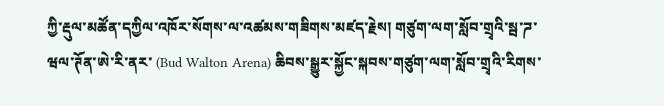ཀྱི་རྡུལ་མཚོན་དཀྱིལ་འཁོར་སོགས་ལ་འཚམས་གཟིགས་མཛད་རྗེས། གཙུག་ལག་སློབ་གྲྭའི་སྦ་ཌ་ཝལ་ཊོན་ཨེ་རི་ནར་ (Bud Walton Arena) ཆིབས་སྒྱུར་སྐྱོང་སྐབས་གཙུག་ལག་སློབ་གྲྭའི་རིགས་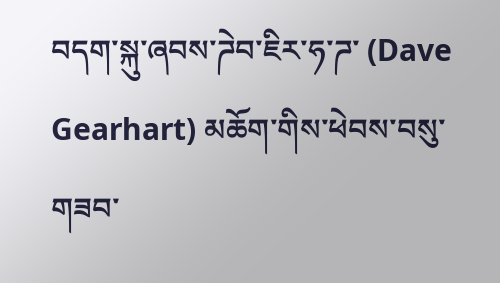བདག་སྐུ་ཞབས་ཌེབ་ཇིར་ཧ་ཌ་ (Dave Gearhart) མཆོག་གིས་ཕེབས་བསུ་གཟབ་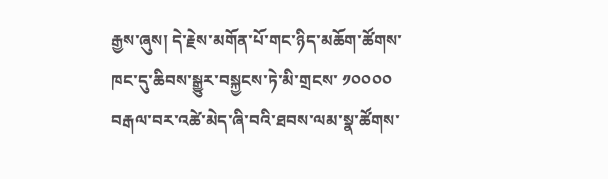རྒྱས་ཞུས། དེ་རྗེས་མགོན་པོ་གང་ཉིད་མཆོག་ཚོགས་ཁང་དུ་ཆིབས་སྒྱུར་བསྐྱངས་ཏེ་མི་གྲངས་ ༡༠༠༠༠ བརྒལ་བར་འཚེ་མེད་ཞི་བའི་ཐབས་ལམ་སྣ་ཚོགས་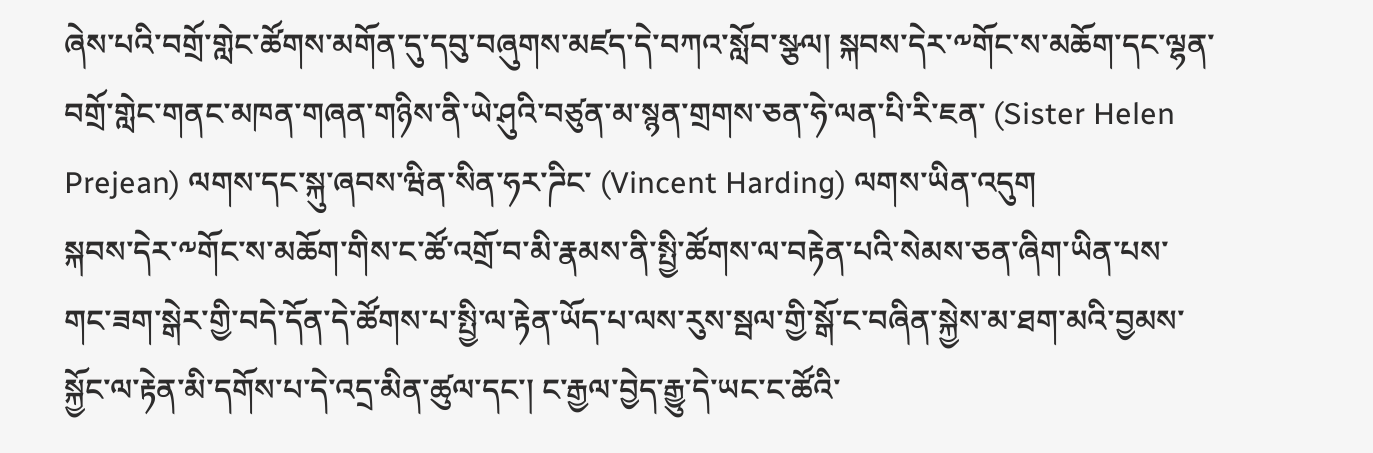ཞེས་པའི་བགྲོ་གླེང་ཚོགས་མགོན་དུ་དབུ་བཞུགས་མཛད་དེ་བཀའ་སློབ་སྩལ། སྐབས་དེར་༸གོང་ས་མཆོག་དང་ལྷན་བགྲོ་གླེང་གནང་མཁན་གཞན་གཉིས་ནི་ཡེ་ཤུའི་བཙུན་མ་སྙན་གྲགས་ཅན་ཧེ་ལན་པི་རི་ཇན་ (Sister Helen Prejean) ལགས་དང་སྐུ་ཞབས་ཝིན་སིན་ཧར་ཌིང་ (Vincent Harding) ལགས་ཡིན་འདུག
སྐབས་དེར་༸གོང་ས་མཆོག་གིས་ང་ཚོ་འགྲོ་བ་མི་རྣམས་ནི་སྤྱི་ཚོགས་ལ་བརྟེན་པའི་སེམས་ཅན་ཞིག་ཡིན་པས་གང་ཟག་སྒེར་གྱི་བདེ་དོན་དེ་ཚོགས་པ་སྤྱི་ལ་རྟེན་ཡོད་པ་ལས་རུས་སྦལ་གྱི་སྒོ་ང་བཞིན་སྐྱེས་མ་ཐག་མའི་བྱམས་སྐྱོང་ལ་རྟེན་མི་དགོས་པ་དེ་འདྲ་མིན་ཚུལ་དང་། ང་རྒྱལ་བྱེད་རྒྱུ་དེ་ཡང་ང་ཚོའི་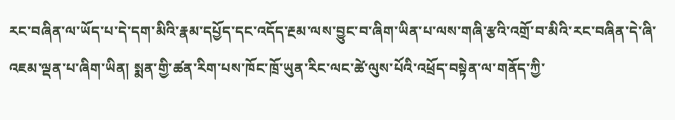རང་བཞིན་ལ་ཡོད་པ་དེ་དག་མིའི་རྣམ་དཔྱོད་དང་འདོད་རྔམ་ལས་བྱུང་བ་ཞིག་ཡིན་པ་ལས་གཞི་རྩའི་འགྲོ་བ་མིའི་རང་བཞིན་དེ་ཞི་འཇམ་ལྡན་པ་ཞིག་ཡིན། སྨན་གྱི་ཚན་རིག་པས་ཁོང་ཁྲོ་ཡུན་རིང་ལང་ཚེ་ལུས་པོའི་འཕྲོད་བསྟེན་ལ་གནོད་ཀྱི་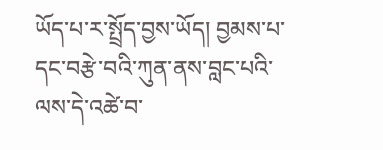ཡོད་པ་ར་སྤྲོད་བྱས་ཡོད། བྱམས་པ་དང་བརྩེ་བའི་ཀུན་ནས་བླང་པའི་ལས་དེ་འཚེ་བ་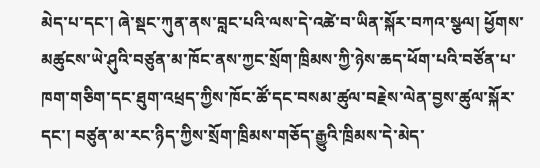མེད་པ་དང་། ཞེ་སྡང་ཀུན་ནས་བླང་པའི་ལས་དེ་འཚེ་བ་ཡིན་སྐོར་བཀའ་སྩལ། ཕྱོགས་མཚུངས་ཡེ་ཤུའི་བཙུན་མ་ཁོང་ནས་ཀྱང་སྲོག་ཁྲིམས་ཀྱི་ཉེས་ཆད་ཕོག་པའི་བཙོན་པ་ཁག་གཅིག་དང་ཐུག་འཕྲད་ཀྱིས་ཁོང་ཚོ་དང་བསམ་ཚུལ་བརྗེས་ལེན་བྱས་ཚུལ་སྐོར་དང་། བཙུན་མ་རང་ཉིད་ཀྱིས་སྲོག་ཁྲིམས་གཅོད་རྒྱུའི་ཁྲིམས་དེ་མེད་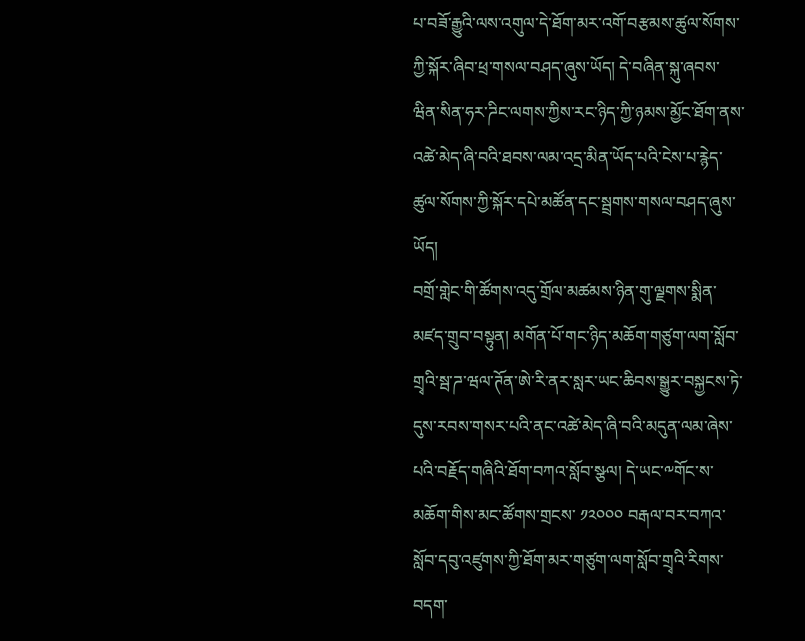པ་བཟོ་རྒྱུའི་ལས་འགུལ་དེ་ཐོག་མར་འགོ་བརྩམས་ཚུལ་སོགས་ཀྱི་སྐོར་ཞིབ་ཕྲ་གསལ་བཤད་ཞུས་ཡོད། དེ་བཞིན་སྐུ་ཞབས་ཝིན་སིན་ཧར་ཌིང་ལགས་ཀྱིས་རང་ཉིད་ཀྱི་ཉམས་མྱོང་ཐོག་ནས་འཚེ་མེད་ཞི་བའི་ཐབས་ལམ་འདྲ་མིན་ཡོད་པའི་ངེས་པ་རྙེད་ཚུལ་སོགས་ཀྱི་སྐོར་དཔེ་མཚོན་དང་སྦྲགས་གསལ་བཤད་ཞུས་ཡོད།
བགྲོ་གླེང་གི་ཚོགས་འདུ་གྲོལ་མཚམས་ཉིན་གུ་ལྗགས་སྨིན་མཛད་གྲུབ་བསྟུན། མགོན་པོ་གང་ཉིད་མཆོག་གཙུག་ལག་སློབ་གྲྭའི་སྦ་ཌ་ཝལ་ཊོན་ཨེ་རི་ནར་སླར་ཡང་ཆིབས་སྒྱུར་བསྐྱངས་ཏེ་དུས་རབས་གསར་པའི་ནང་འཚེ་མེད་ཞི་བའི་མདུན་ལམ་ཞེས་པའི་བརྗོད་གཞིའི་ཐོག་བཀའ་སློབ་སྩལ། དེ་ཡང་༸གོང་ས་མཆོག་གིས་མང་ཚོགས་གྲངས་ ༡༢༠༠༠ བརྒལ་བར་བཀའ་སློབ་དབུ་འཛུགས་ཀྱི་ཐོག་མར་གཙུག་ལག་སློབ་གྲྭའི་རིགས་བདག་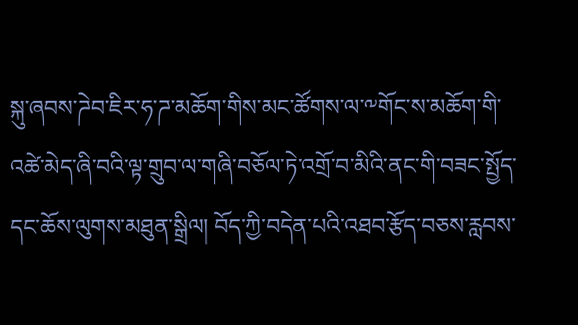སྐུ་ཞབས་ཌེབ་ཇིར་ཧ་ཌ་མཆོག་གིས་མང་ཚོགས་ལ་༸གོང་ས་མཆོག་གི་འཚེ་མེད་ཞི་བའི་ལྟ་གྲུབ་ལ་གཞི་བཅོལ་ཏེ་འགྲོ་བ་མིའི་ནང་གི་བཟང་སྤྱོད་དང་ཆོས་ལུགས་མཐུན་སྒྲིལ། བོད་ཀྱི་བདེན་པའི་འཐབ་རྩོད་བཅས་རླབས་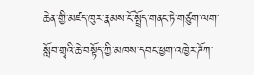ཆེན་གྱི་མཛད་ཁུར་རྣམས་ངོ་སྤྲོད་གནང་ཏེ་གཙུག་ལག་སློབ་གྲྭའི་ཆེ་བསྟོད་ཀྱི་མཁས་དབང་ཕྱག་འཁྱེར་ཌོཀ་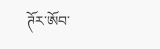ཊོར་ཨོབ་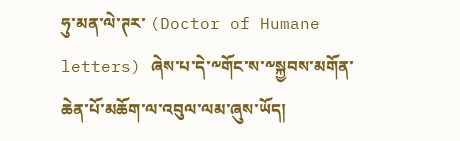ཧུ་མན་ལེ་ཊར་ (Doctor of Humane letters) ཞེས་པ་དེ་༸གོང་ས་༸སྐྱབས་མགོན་ཆེན་པོ་མཆོག་ལ་འབུལ་ལམ་ཞུས་ཡོད།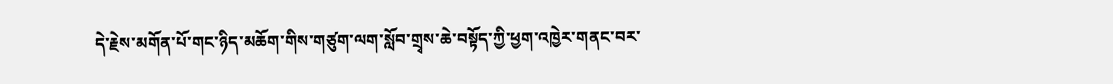དེ་རྗེས་མགོན་པོ་གང་ཉིད་མཆོག་གིས་གཙུག་ལག་སློབ་གྲྭས་ཆེ་བསྟོད་ཀྱི་ཕྱག་འཁྱེར་གནང་བར་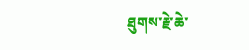ཐུགས་རྗེ་ཆེ་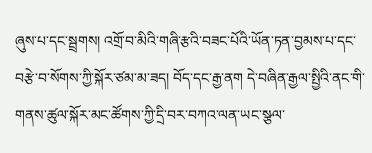ཞུས་པ་དང་སྦྲགས། འགྲོ་བ་མིའི་གཞི་རྩའི་བཟང་པོའི་ཡོན་ཏན་བྱམས་པ་དང་བརྩེ་བ་སོགས་ཀྱི་སྐོར་ཙམ་མ་ཟད། བོད་དང་རྒྱ་ནག དེ་བཞིན་རྒྱལ་སྤྱིའི་ནང་གི་གནས་ཚུལ་སྐོར་མང་ཚོགས་ཀྱི་དྲི་བར་བཀའ་ལན་ཡང་སྩལ་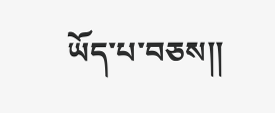ཡོད་པ་བཅས།།